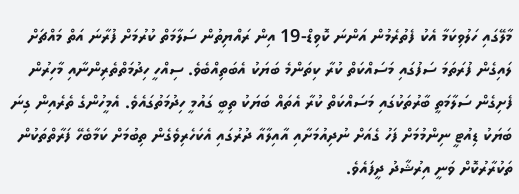މާލޭގައި ހަލުވިކަމާ އެކު ފެތުރެމުން އަންނަ ކޮވިޑް-19 އިން ރައްޔިތުން ސަލާމަތް ކުރުމަށް ފުރާނަ އަތް މައްޗަށް ލައިގެން ފުރަތަމަ ސަފުގައި މަސައްކަތް ކުރާ ކިތަންމެ ބަޔަކު އެބަތިއްބެވެ. ސިއްހީ ހިދުމަތްތެރިންނާއި މާހިރުން ފެށިގެން ސަލާމަތީ ބާރުތަކުގައި މަސައްކަތް ކުރާ އެތައް ބަޔަކު ތިބީ ގައުމީ ހިދުމަތުގައެވެ. އެމީހުންގެ ތެރެއިން ގިނަ ބަޔަކު ޑިއުޓީ ނިންމުމަށް ފަހު ގެއަށް ނުދިއުމަށާއި އާއިލާއާ ދުރުގައި އެކަހެރިވެގެން ތިބުމަށް ކަމާބެހޭ ފަރާތްތަކުން ތަކުރާރުކޮށް ވަނީ އިރުޝާދު ދީފައެވެ.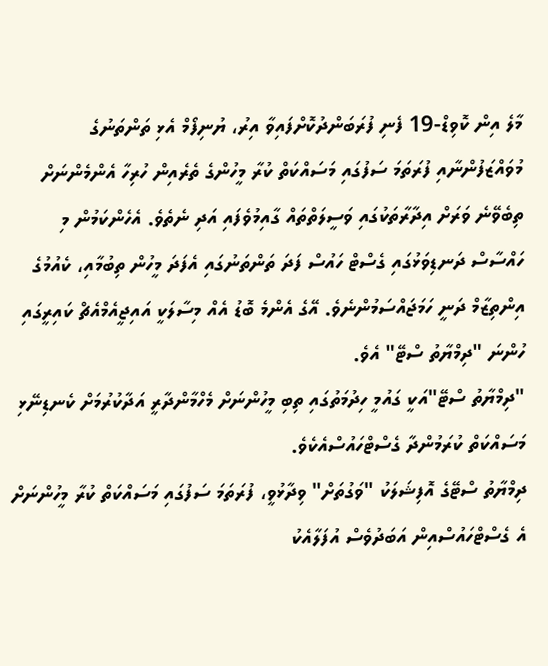މާލެ އިން ކޮވިޑް-19 ފެނި ފުރަބަންދުކޮށްފައިވާ އިރު، ޔުނިފޯމް އެޅި ތަންތަނުގެ މުވައްޒަފުންނާއި ފުރަތަމަ ސަފުގައި މަސައްކަތް ކުރާ މީހުންގެ ތެރެއިން ހުރިހާ އެންމެންނަށް ތިބެވޭނެ ވަރަށް އިދާރާތަކުގައި ވަސީލަތްތައް ގާއިމުވެފައި އަދި ނެތެވެ. އެހެންކަމުން މި ހައްސާސް ދަނޑިވަޅުގައި ގެސްޓް ހައުސް ފަދަ ތަންތަނުގައި އެފަދަ މީހުން ތިބުމާއި، ކެއުމުގެ އިންތިޒާމް ދަނީ ހަމަޖައްސަމުންނެވެ. އޭގެ އެންމެ ބޮޑު އެއް މިސާލަކީ އައިޖީއެމްއެޗް ކައިރީގައި ހުންނަ "ދިމްޔާތު ސްޓޭ" އެވެ.
"ދިމްޔާތު ސްޓޭ"އަކީ ގައުމީ ހިދުމަތުގައި ތިބި މީހުންނަށް މެހްމާންދާރީ އަދާކުރުމަށް ކެނޑިނޭޅި މަސައްކަތް ކުރަމުންދާ ގެސްޓްހައުސްއެކެވެ.
ދިމްޔާތު ސްޓޭގެ އޮފިޝަލަކު "ވަގުތަށް" ވިދާޅުވީ، ފުރަތަމަ ސަފުގައި މަސައްކަތް ކުރާ މީހުންނަށް އެ ގެސްޓްހައުސްއިން އަބަދުވެސް އުފަލާއެކު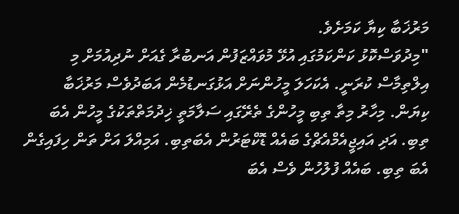މަރުޚަބާ ކިޔާ ކަމަށެވެ.
"މިދުވަސްކޮޅު ކަންކަމުގައި އުޅޭ މުވައްޒަފުން އަނބުރާ ގެއަށް ނުދިއުމަށް މި އިލްތިމާސް ކުރަނީ. އެކަހަލަ މީހުންނަށް އަޅުގަނޑުމެން އަބަދުވެސް މަރުޚަބާ ކިޔަން. މިހާރު މިތާ ތިބި މީހުންގެ ތެރޭގައި ސަލާމަތީ ޚިދުމަތްތަކުގެ މީހުން އެބަ ތިބި. އަދި އައިޖީއެމްއެޗްގެ ބައެއް ޑޮކްޓަރުން އެބަތިބި. އަމިއްލަ އަށް ތަން ހިފައިގެން އެބަ ތިބި. ބައެއް ފުލުހުން ވެސް އެބަ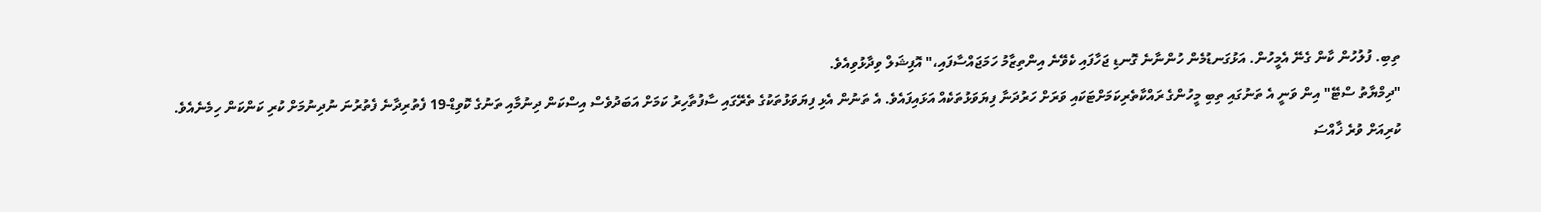ތިބި. ފުލުހުން ކާން ގެނޭ އެމީހުން. އަޅުގަނޑުމެން ހުންނާނެ ގޮނޑި ޖަހާފައި ކެވޭނެ އިންތިޒާމު ހަމަޖައްސާފައި،" އޮފިޝަލް ވިދާޅުވިއެވެ.
"ދިމްޔާތު ސްޓޭ" އިން ވަނީ އެ ތަނުގައި ތިބި މީހުންގެ ރައްކާތެރިކަމަށްޓަކައި ވަރަށް ހަރުދަނާ ފިޔަވަޅުތަކެއް އަޅައިފައެވެ. އެ ތަނުން އެޅި ފިޔަވަޅުތަކުގެ ތެރޭގައި ސާފުތާހިރު ކަމަށް އަބަދުވެސް އިސްކަން ދިނުމާއި ތަނުގެ ކޮވިޑް-19 ފެތުރިދާނެ ފެތުރުނަ ނުދިނުމަށް ކުރި ކަންކަން ހިމެނެއެވެ.
ކުރިއަށް ވުރެ ޚާއްސަ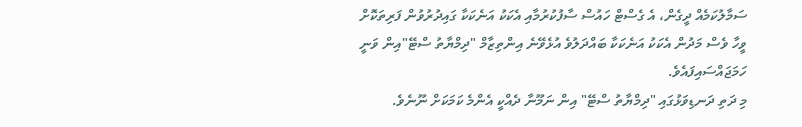ސަމާލުކަމެއް ދީގެން، އެ ގެސްޓް ހައުސް ސާފުކުރުމާއި އެކަކު އަނެކަކާ ގައިދުރުވުން ފަރިތަކޮށް ވީހާ ވެސް މަދުން އެކަކު އަނެކަކާ ބައްދަލުވެ އުޅެވޭނެ އިންތިޒާމް "ދިމްޔާތު ސްޓޭ"އިން ވަނީ ހަމަޖައްސައިފައެވެ.
މި ދަތި ދަނޑިވަޅުގައި "ދިމްޔާތު ސްޓޭ" އިން ނަމޫނާ ދެއްކީ އެންމެ ކަމަކަށް ނޫނެވެ.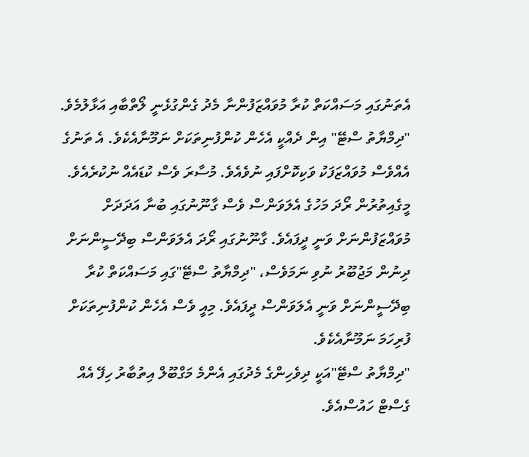އެތަނުގައި މަސައްކަތް ކުރާ މުވައްޒަފުންނާ މެދު ގެންގުޅެނީ ލޯތްބާއި އަޅާލުމެވެ. "ދިމްޔާތު ސްޓޭ" އިން ދެއްކީ އެހެން ކުންފުނިތަކަށް ނަމޫނާއެކެވެ. އެ ތަނުގެ އެއްވެސް މުވައްޒަފަކު ވަކިކޮށްފައި ނުވެއެވެ. މުސާރަ ވެސް ކުޑައެއް ނުކުރެއެވެ.
މީގެއިތުރުން ރޯދަ މަހުގެ އެލަވަންސް ވެސް ގާނޫނުގައި ބުނާ އަދަދަށް މުވައްޒަފުންނަށް ވަނީ ދީފައެވެ. ގާނޫނުގައި ރޯދަ އެލަވަންސް ބިދޭސީންނަށް ދިނުން މަޖުބޫރު ނުވި ނަމަވެސް، "ދިމްޔާތު ސްޓޭ"ގައި މަސައްކަތް ކުރާ ބިދޭސީންނަށް ވަނީ އެލަވަންސް ދީފައެވެ. މިއީ ވެސް އެހެން ކުންފުނިތަކަށް ފުރިހަމަ ނަމޫނާއެކެވެ.
"ދިމްޔާތު ސްޓޭ"އަކީ ދިވެހިންގެ މެދުގައި އެންމެ މަގްބޫލް އިތުބާރު ހިފޭ އެއް ގެސްޓް ހައުސްއެވެ.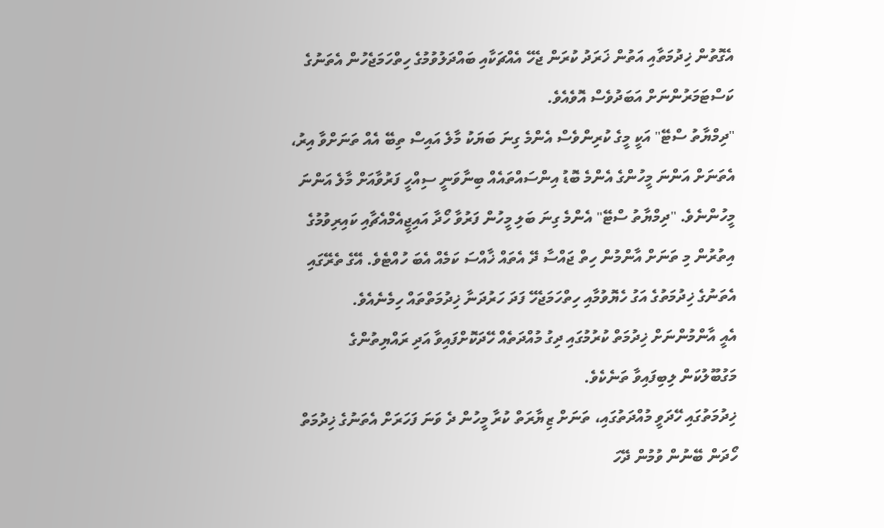އެގޮތުން ޚިދުމަތާއި އަތުން ޚަރަދު ކުރަން ޖެހޭ އެއްޗަކާއި ބައްދަލުވުމުގެ ހިތްހަމަޖެހުން އެތަނުގެ ކަސްޓަމަރުންނަށް އަބަދުވެސް އޮވެއެވެ.
"ދިމްޔާތު ސްޓޭ" އަކީ މީގެ ކުރިންވެސް އެންމެ ގިނަ ބަޔަކު މާލެ އައިސް ތިބޭ އެއް ތަނަށްވާ އިރު، އެތަނަށް އަންނަ މީހުންގެ އެންމެ ބޮޑު އިންސައްތައެއް ބިނާވަނީ ސިއްހީ ފަރުވާއަށް މާލެ އަންނަ މީހުންނެވެ. "ދިމްޔާތު ސްޓޭ" އެންމެ ގިނަ ބަލި މީހުން ފަރުވާ ހޯދާ އައިޖީއެމްއެޗާއި ކައިރިވުމުގެ އިތުރުން މި ތަނަށް އާންމުން ހިތް ޖައްސާ ދޭ އެތައް ޚާއްސަ ކަމެއް އެބަ ހުއްޓެވެ. އޭގެ ތެރޭގައި އެތަނުގެ ޚިދުމަތުގެ އަގު ހެޔޮވުމާއި ހިތްހަމަޖެހޭ ފަދަ ހަރުދަނާ ޚިދުމަތްތައް ހިމެނެއެވެ.
އެއީ އާންމުންނަށް ޚިދުމަތް ކުރުމުގައި ދިގު މުއްދަތެއް ހޭދަކޮށްފައިވާ އަދި ރައްޔިތުންގެ މަގުބޫލުކަން ލިބިފައިވާ ތަނެކެވެ.
ޚިދުމަތުގައި ހޭދަވީ މުއްދަތުގައި، ތަނަށް ޒިޔާރަތް ކުރާ މީހުން ދެ ވަނަ ފަހަރަށް އެތަނުގެ ޚިދުމަތް ހޯދަން ބޭނުން ވުމުން ދޭހަ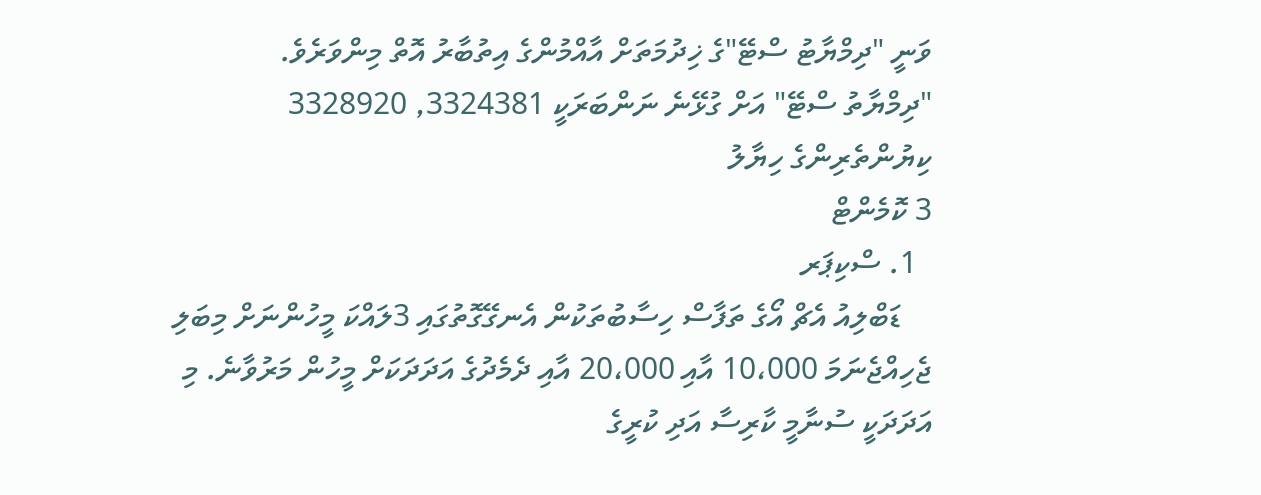ވަނީ "ދިމްޔާޓު ސްޓޭ"ގެ ޚިދުމަތަށް އާއްމުންގެ އިތުބާރު އޮތް މިންވަރެވެ.
"ދިމްޔާތު ސްޓޭ" އަށް ގުޅޭނެ ނަންބަރަކީ 3324381, 3328920
ކިޔުންތެރިންގެ ހިޔާލު
3 ކޮމެންޓް
  1. ސްކިޕަރ
    ޑަބްލިއު އެޗް އޯގެ ތަފާސް ހިސާބުތަކުން އެނގޭގޮތުގައި 3ލައްކަ މީހުންނަށް މިބަލި ޖެހިއްޖެނަމަ 10،000 އާއި 20،000 އާއި ދެމެދުގެ އަދަދަކަށް މީހުން މަރުވާނެ. މި އަދަދަކީ ސުނާމީ ކާރިސާ އަދި ކުރީގެ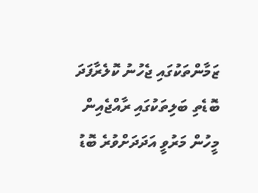ޒަމާންތަކުގައި ޖެހުނު ކޮލެރާފަދަ ބޮޑެތި ބަލިތަކުގައި ރާއްޖެއިން މީހުން މަރުވީ އަދަދަށްވުރެ ބޮޑު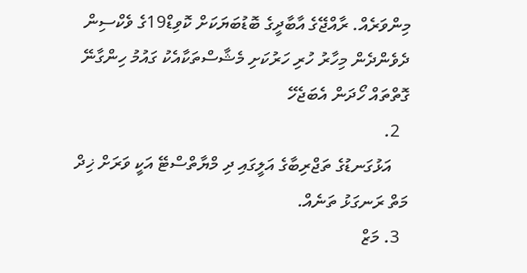މިންވަރެއް. ރާއްޖޭގެ އާބާދީގެ ބޮޑުބަޔަކަށް ކޮވިޑް19ގެ ވެކްސިން ދެވެންދެން މިހާރު ހުރި ހަރުކަށި މެޝާސްތަކާއެކު ގައުމު ހިންގާނޭ ގޮތްތައް ހޯދަން އެބަޖެހޭ
  2.
    އަޅުގަނޑުގެ ތަޖްރިބާގެ އަލީގައި ދި މްޔާތްސްޓޭ އަކީ ވަރަށް ޚިދް މަތް ރަނގަޅު ތަނެއް.
  3. މަޒް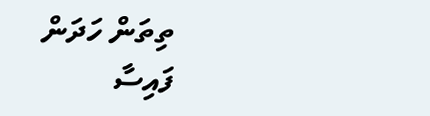ތިތަން ހަދަން ފައިސާ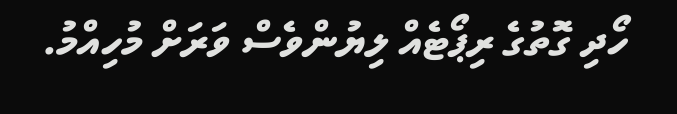ހޯދި ގޮތުގެ ރިޕޯޓެއް ލިޔުންވެސް ވަރަށް މުހިއްމު.